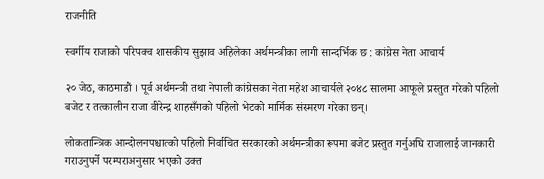राजनीति

स्वर्गीय राजाको परिपक्व शासकीय सुझाव अहिलेका अर्थमन्त्रीका लागी सान्दर्भिक छ : कांग्रेस नेता आचार्य

२० जेठ, काठमाडौं । पूर्व अर्थमन्त्री तथा नेपाली कांग्रेसका नेता महेश आचार्यले २०४८ सालमा आफूले प्रस्तुत गरेको पहिलो बजेट र तत्कालीन राजा वीरेन्द्र शाहसँगको पहिलो भेटको मार्मिक संस्मरण गरेका छन्।

लोकतान्त्रिक आन्दोलनपश्चात्को पहिलो निर्वाचित सरकारको अर्थमन्त्रीका रूपमा बजेट प्रस्तुत गर्नुअघि राजालाई जानकारी गराउनुपर्ने परम्पराअनुसार भएको उक्त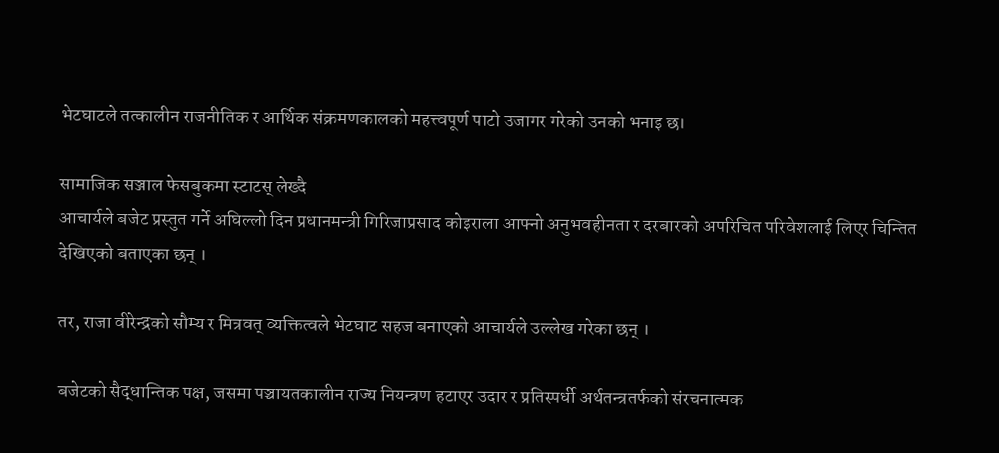भेटघाटले तत्कालीन राजनीतिक र आर्थिक संक्रमणकालको महत्त्वपूर्ण पाटो उजागर गरेको उनको भनाइ छ।

सामाजिक सञ्जाल फेसबुकमा स्टाटस् लेख्दै
आचार्यले बजेट प्रस्तुत गर्ने अघिल्लो दिन प्रधानमन्त्री गिरिजाप्रसाद कोइराला आफ्नो अनुभवहीनता र दरबारको अपरिचित परिवेशलाई लिएर चिन्तित देखिएको बताएका छन् ।

तर, राजा वीरेन्द्रको सौम्य र मित्रवत् व्यक्तित्वले भेटघाट सहज बनाएको आचार्यले उल्लेख गरेका छन् ।

बजेटको सैद्धान्तिक पक्ष, जसमा पञ्चायतकालीन राज्य नियन्त्रण हटाएर उदार र प्रतिस्पर्धी अर्थतन्त्रतर्फको संरचनात्मक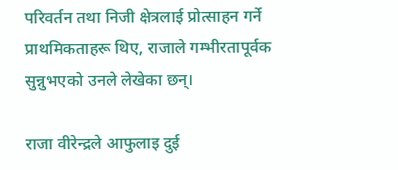परिवर्तन तथा निजी क्षेत्रलाई प्रोत्साहन गर्ने प्राथमिकताहरू थिए, राजाले गम्भीरतापूर्वक सुन्नुभएको उनले लेखेका छन्।

राजा वीरेन्द्रले आफुलाइ दुई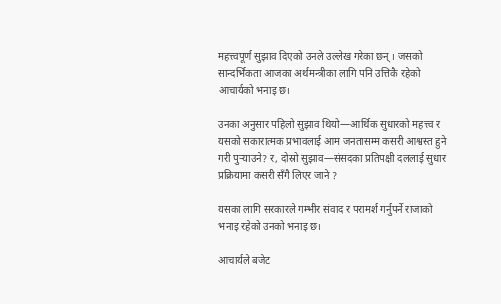महत्त्वपूर्ण सुझाव दिएको उनले उल्लेख गरेका छन् । जसको सान्दर्भिकता आजका अर्थमन्त्रीका लागि पनि उत्तिकै रहेको आचार्यको भनाइ छ।

उनका अनुसार पहिलो सुझाव थियो—आर्थिक सुधारको महत्त्व र यसको सकारात्मक प्रभावलाई आम जनतासम्म कसरी आश्वस्त हुने गरी पुर्‍याउने? र, दोस्रो सुझाव—संसदका प्रतिपक्षी दललाई सुधार प्रक्रियामा कसरी सँगै लिएर जाने ?

यसका लागि सरकारले गम्भीर संवाद र परामर्श गर्नुपर्ने राजाको भनाइ रहेको उनको भनाइ छ।

आचार्यले बजेट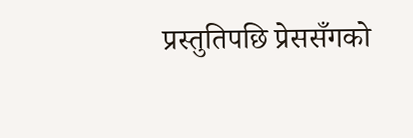प्रस्तुतिपछि प्रेससँगको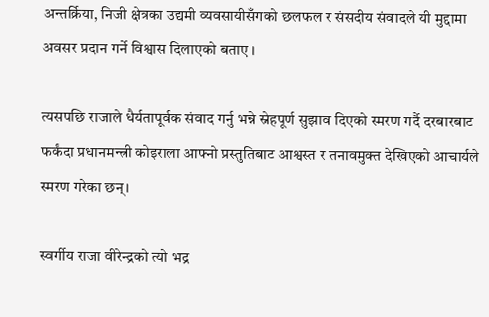अन्तर्क्रिया, निजी क्षेत्रका उद्यमी व्यवसायीसँगको छलफल र संसदीय संवादले यी मुद्दामा अवसर प्रदान गर्ने विश्वास दिलाएको बताए ।

त्यसपछि राजाले धैर्यतापूर्वक संवाद गर्नु भन्ने स्नेहपूर्ण सुझाव दिएको स्मरण गर्दै दरबारबाट फर्कंदा प्रधानमन्त्री कोइराला आफ्नो प्रस्तुतिबाट आश्वस्त र तनावमुक्त देखिएको आचार्यले स्मरण गरेका छन्।

स्वर्गीय राजा वीरेन्द्रको त्यो भद्र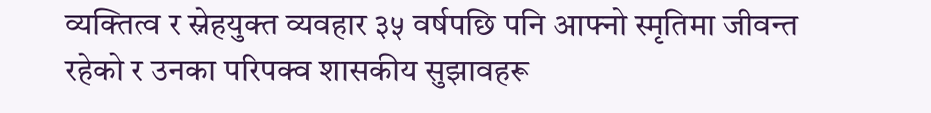व्यक्तित्व र स्नेहयुक्त व्यवहार ३५ वर्षपछि पनि आफ्नो स्मृतिमा जीवन्त रहेको र उनका परिपक्व शासकीय सुझावहरू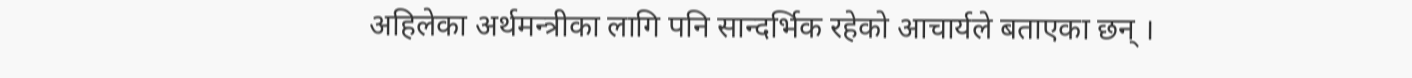अहिलेका अर्थमन्त्रीका लागि पनि सान्दर्भिक रहेको आचार्यले बताएका छन् ।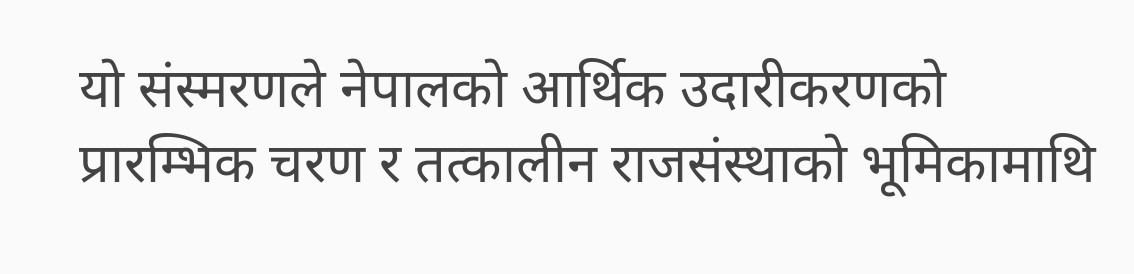यो संस्मरणले नेपालको आर्थिक उदारीकरणको प्रारम्भिक चरण र तत्कालीन राजसंस्थाको भूमिकामाथि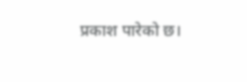प्रकाश पारेको छ।